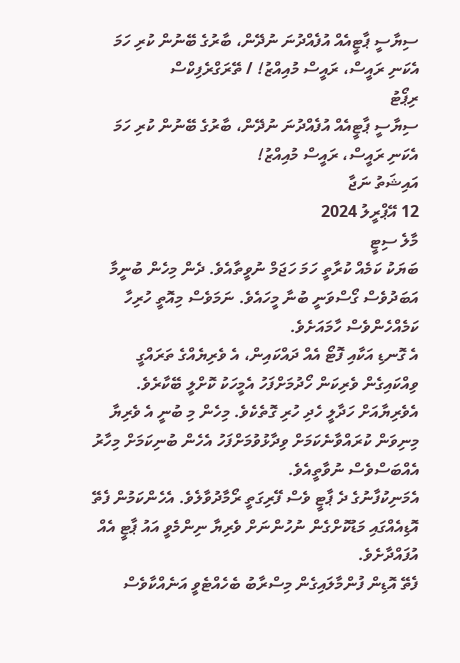ސިޔާސީ ޕާޓީއެއް އުފެއްދުނަ ނުދޭން، ބާރުގެ ބޭނުން ކުރި ހަމަ އެކަނި ރައީސް، ރައީސް މުއިއްޒު! / ތޭރަގްރެފިކްސް
ރިޕޯޓު
ސިޔާސީ ޕާޓީއެއް އުފެއްދުނަ ނުދޭން، ބާރުގެ ބޭނުން ކުރި ހަމަ އެކަނި ރައީސް، ރައީސް މުއިއްޒު!
އައިޝަތު ނަޖާ
12 އޭޕްރީލު 2024
މާލެ ސިޓީ
ބަޔަކު ކަމެއް ކުރާތީ ހަމަ ހަޖަމް ނުވީތާއެވެ. ދެން މިހެން ބުނީމާ އަބަދުވެސް ގޯސްވަނީ ބުނާ މީހައެވެ. ނަމަވެސް މިއޮތީ ހުރިހާ ކަމެއްހެންވެސް ހާމައަށެވެ.
އެ ގޮނޑި އަކާއި ފޮޓޯ އެއް ދައްކައިން، އެ ވެރިޔެއްގެ ތަރައްގީ ވިއްކައިގެން ވެރިކަން ހޯދުމަށްފަހު އެމީހަކު ކޮށްލީ ބޭކާރެވެ. އެވެރިޔާއަށް ހަދާލީ ހެދި ހުރި ގޮތެކެވެ. މިހެން މި ބުނީ އެ ވެރިޔާ މިނިވަން ކުރައްވާނެކަމަށް ވިދާޅުވުމަށްފަހު އެހެން ބުނިކަމަށް މިހާރު އެއްބަސްވެސް ނުވާތީއެވެ.
އެމަނިކުފާނުގެ ދެ ޕާޓީ ވެސް ފޭރިގަތީ ރޯމާދުވާލެވެ. އެހެންކަމުން ފެތޭ އޮޑިއެއްގައި މަޑުކޮށްގެން ނުހުންނަށް ވެރިޔާ ނިންމެވީ އައު ޕާޓީ އެއް އުފައްދާށެވެ.
ފެތޭ އޮޑިން ފުންމާލައިގެން މިސްރާބު ބެހެއްޓެވީ އަނެއްކާވެސް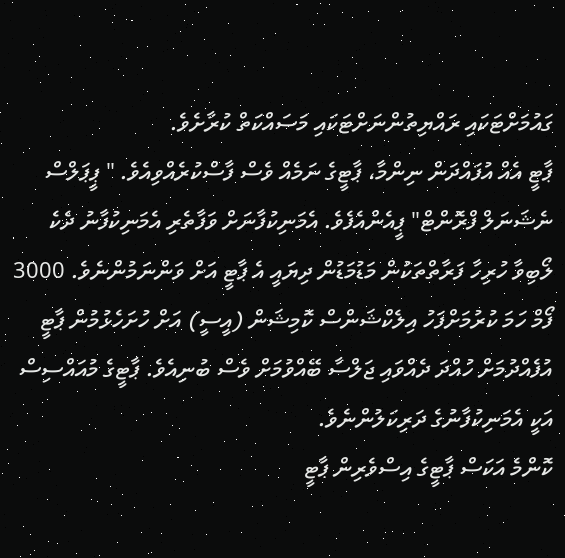ގައުމަށްޓަކައި ރައްޔިތުންނަށްޓަކައި މަސައްކަތް ކުރާށެވެ.
ޕާޓީ އެއް އުފައްދަން ނިންމާ، ޕާޓީގެ ނަމެއް ވެސް ފާސްކުރެއްވިއެވެ. " ޕީޕަލްސް ނެޝަނަލް ފްރޮންޓް" ޕީއެންއެފެވެ. އެމަނިކުފާނަށް ވަފާތެރި އެމަނިކުފާނު ދެކެ ލޯބިވާ ހުރިހާ ފަރާތްތަކުން މަޑުމަޑުން ދިޔައީ އެ ޕާޓީ އަށް ވަންނަމުންނެވެ. 3000 ފޯމް ހަމަ ކުރުމަށްފަހު އިލެކްޝަންސް ކޮމިޝަން (އީސީ) އަށް ހުށަހެޅުމުން ޕާޓީ އުފެއްދުމަށް ހުއްދަ ދެއްވައި ޖަލްސާ ބޭއްވުމަށް ވެސް ބުނިއެވެ. ޕާޓީގެ މުއައްސިސް އަކީ އެމަނިކުފާނުގެ ދަރިކަލުންނެވެ.
ކޮންމެ އަކަސް ޕާޓީގެ އިސްވެރިން ޕާޓީ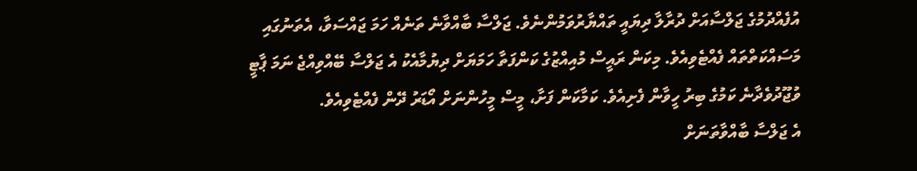އުފެއްދުމުގެ ޖަލްސާއަށް ދުރާލާ ދިޔައީ ތައްޔާރުވަމުންނެވެ. ޖަލްސާ ބާއްވާނެ ތަނެއް ހަމަ ޖައްސަވާ، އެތަނުގައި މަސައްކަތްތައް ފެއްޓެވިއެވެ. މިކަން ރައީސް މުއިއްޒުގެ ކަންފަތާ ހަމަޔަށް ދިޔުމާއެކު އެ ޖަލްސާ ބޭއްވިއްޖެ ނަމަ ޕާޓީ ވުޖޫދުވެދާނެ ކަމުގެ ބިރު ހީވާން ފެށިއެވެ. ކަމާކަން ފަށާ، މީސް މީހުންނަށް އޯޑަރު ދޭން ފެއްޓެވިއެވެ.
އެ ޖަލްސާ ބާއްވާތަނަށް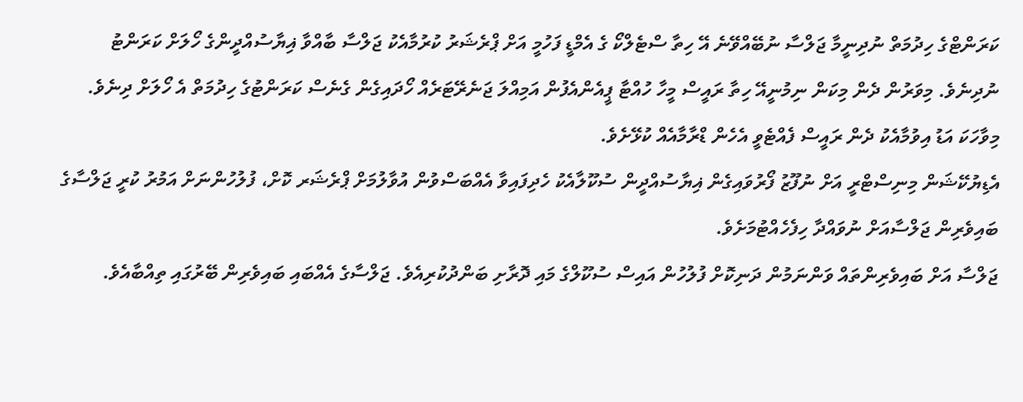ކަރަންޓްގެ ހިދުމަތް ނުދިނީމާ ޖަލްސާ ނުބޭއްވޭނެ އޭ ހިތާ ސްޓެލްކޯ ގެ އެމްޑީ ފަހުމީ އަށް ޕްރެޝަރު ކުރުމާއެކު ޖަލްސާ ބާއްވާ ޣިޔާސުއްދީންގެ ހޯލަށް ކަރަންޓު ނުދިނެވެ. މިވަރުން ދެން މިކަން ނިމުނީއޭ ހިތާ ރައީސް މީހާ ހުއްޓާ ޕީއެންއެފުން އަމިއްލަ ޖަނެރޭޓަރެއް ހޯދައިގެން ގެނެސް ކަރަންޓުގެ ހިދުމަތް އެ ހޯލަށް ދިނެވެ. މިވާހަކަ އަޑު އިވުމާއެކު ދެން ރައީސް ފެއްޓެވީ އެހެން ޑްރާމާއެއް ކުޅޭށެވެ.
އެޑިޔުކޭޝަން މިނިސްޓްރީ އަށް ނުފޫޒު ފޯރުވައިގެން ޣިޔާސުއްދީން ސުކޫލާއެކު ހެދިފައިވާ އެއްބަސްވުން އުވާލުމަށް ޕްރެޝަރ ކޮށް، ފުލުހުންނަށް އަމުރު ކުރީ ޖަލްސާގެ ބައިވެރިން ޖަލްސާއަށް ނުވައްދާ ހިފެހެއްޓުމަށެވެ.
ޖަލްސާ އަށް ބައިވެރިންތައް ވަންނަމުން ދަނިކޮށް ފުލުހުން އައިސް ސުކޫލްގެ މައި ދޮރާށި ބަންދުކުރިއެވެ. ޖަލްސާގެ އެއްބައި ބައިވެރިން ބޭރުގައި ތިއްބާއެވެ.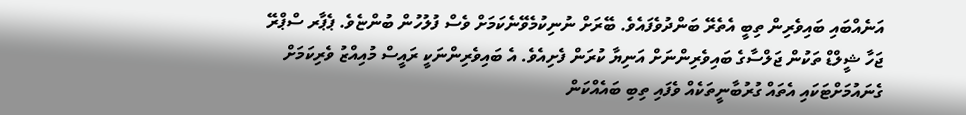އަނެއްބައި ބައިވެރިން ތިބީ އެތެރޭ ބަންދުވެފައެވެ. ބޭރަށް ނުނިކުމެވޭނެކަމަށް ވެސް ފުލުހުން ބުންޏެވެ. ޕެޕާރ ސްޕްރޭ ޖަހާ ޝީލްޑް ތަކުން ޖަލްސާގެ ބައިވެރިންނަށް އަނިޔާ ކުރަން ފެށިއެވެ. އެ ބައިވެރިންނަކީ ރައީސް މުއިއްޒު ވެރިކަމަށް ގެނައުމަށްޓަކައި އެތައް ގުރުބާނީތަކެއް ވެފައި ތިބި ބައެއްކަން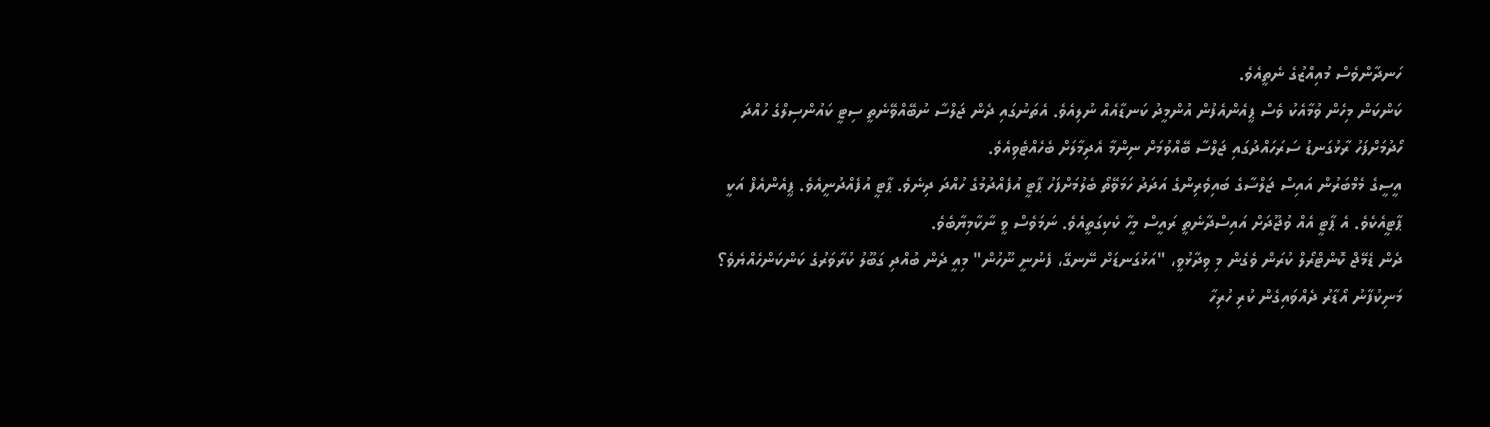ހަނދާންވެސް މުއިއްޒުގެ ނެތީއެވެ.
ކަންކަން މިހެން ވުމާއެކު ވެސް ޕީއެންއެފުން އުންމީދު ކަނޑާއެއް ނުލިއެވެ. އެތަނުގައި ދެން ޖަލްސާ ނުބޭއްވޭނެތީ ސިޓީ ކައުންސިލްގެ ހުއްދަ ހޯދުމަށްފަހު ރާޅުގަނޑު ސަރަހައްދުގައި ޖަލްސާ ބޭއްވުމަށް ނިންމާ އެދިމާލަށް ބެހެއްޓެވިއެވެ.
އީސީގެ މެމްބަރުން އައިސް ޖަލްސާގެ ބައިވެރިންގެ އަދަދު ހަމަވޭތޯ ބެލުމަށްފަހު ޕާޓީ އުފެއްދުމުގެ ހުއްދަ ދިނެވެ. ޕާޓީ އުފެއްދުނީއެވެ. ޕީއެންއެފް އަކީ ޕާޓީއެކެވެ. އެ ޕާޓީ އެއް ވުޖޫދަށް އައިސްދާނެތީ ރައީސް މީހާ ކެކިގަތީއެވެ. ނަމަވެސް ވީ ނާކާމިޔާބެވެ.
ދެން ޑެމޭޖް ކޮންޓްރޯލް ކުރަން ވެގެން މި ވިދާޅުވީ، "އަޅުގަނޑަށް ނޭނގޭ، ފެނުނީ ނޫހުން" މިއީ ދެން ބުއްދި ގަބޫލު ކުރާވަރުގެ ކަންކަންހެއްޔެވެ؟ މަނިކުފާނު އޯޑާރު ދެއްވައިގެން ކުރި ހުރިހާ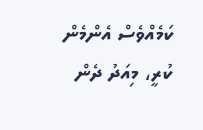ކަމެއްވެސް އެންމެން ކުރީ، މިއަދު ދެން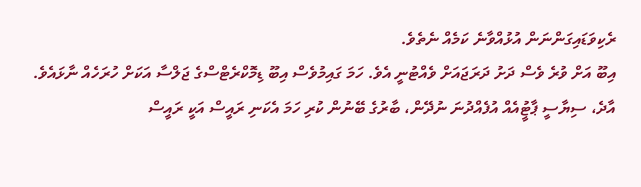ރެކިވަޑައިގަންނަން އުޅުއްވާނެ ކަމެއް ނެތެވެ.
އިބޫ އަށް ވުރެ ވެސް ދަށު ދަރަޖައަށް ވެއްޓުނީ އެވެ. ހަމަ ގައިމުވެސް އިބޫ ޑިމޮކްރެޓްސްގެ ޖަލްސާ އަކަށް ހުރަހެއް ނާޅައެވެ.
އާދެ، ސިޔާސީ ޕާޓީުއެއް އުފެއްދުނަ ނުދޭން، ބާރުގެ ބޭނުން ކުރި ހަމަ އެކަނި ރައީސް އަކީ ރައީސް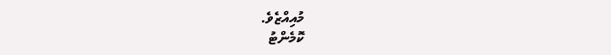މުއިއްޒެވެ.
ކޮމެންޓު